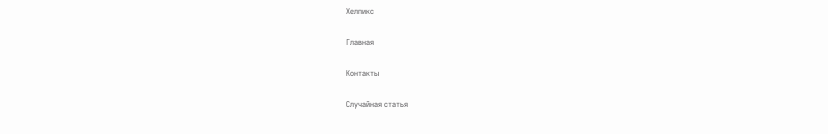Хелпикс

Главная

Контакты

Случайная статья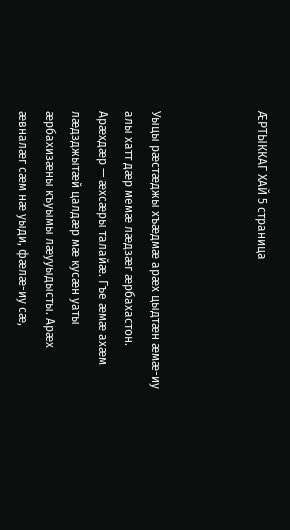ÆРТЫККАГ ХАЙ 5 страница



Уыцы рæстæджы хъæдмæ арæх цыдтæн æмæ-иу алы хатт дæр мемæ лæдзæг æрбахастон. Арæхдæр — æхсæры талайæ. Гъе æмæ ахæм лæдзджытæй цалдæр мæ кусæн уаты æрбахизæны къуымы лæууыдысты. Арæх æвналæг сæм нæ уыди, фæлæ-иу сæ,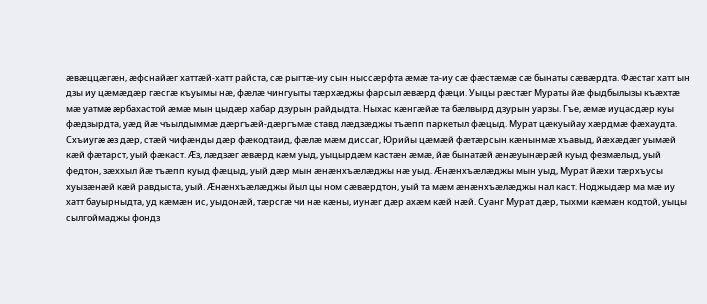æвæццæгæн, æфснайæг хаттæй-хатт райста, сæ рыгтæ-иу сын ныссæрфта æмæ та-иу сæ фæстæмæ сæ бынаты сæвæрдта. Фæстаг хатт ын дзы иу цæмæдæр гæсгæ къуымы нæ, фæлæ чингуыты тæрхæджы фарсыл æвæрд фæци. Уыцы рæстæг Мураты йæ фыдбылызы къæхтæ мæ уатмæ æрбахастой æмæ мын цыдæр хабар дзурын райдыдта. Ныхас кæнгæйæ та бæлвырд дзурын уарзы. Гъе, æмæ иуцасдæр куы фæдзырдта, уæд йæ чъылдыммæ дæргъæй-дæргъмæ ставд лæдзæджы тъæпп паркетыл фæцыд. Мурат цæкуыйау хæрдмæ фæхаудта. Схъиугæ æз дæр, стæй чифæнды дæр фæкодтаид, фæлæ мæм диссаг, Юрийы цæмæй фæтæрсын кæнынмæ хъавыд, йæхæдæг уымæй кæй фæтарст, уый фæкаст. Æз, лæдзæг æвæрд кæм уыд, уыцырдæм кастæн æмæ, йæ бынатæй æнæуынæрæй куыд фезмæлыд, уый федтон, зæххыл йæ тъæпп куыд фæцыд, уый дæр мын æнæнхъæлæджы нæ уыд. Æнæнхъæлæджы мын уыд, Мурат йæхи тæрхъусы хуызæнæй кæй равдыста, уый. Æнæнхъæлæджы йыл цы ном сæвæрдтон, уый та мæм æнæнхъæлæджы нал каст. Ноджыдæр ма мæ иу хатт бауырныдта, уд кæмæн ис, уыдонæй, тæрсгæ чи нæ кæны, иунæг дæр ахæм кæй нæй. Суанг Мурат дæр, тыхми кæмæн кодтой, уыцы сылгоймаджы фондз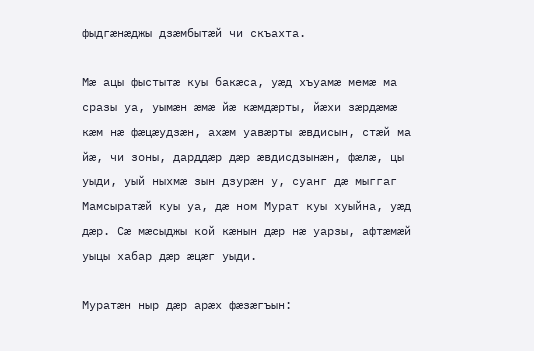фыдгæнæджы дзæмбытæй чи скъахта.

Мæ ацы фыстытæ куы бакæса, уæд хъуамæ мемæ ма сразы уа, уымæн æмæ йæ кæмдæрты, йæхи зæрдæмæ кæм нæ фæцæудзæн, ахæм уавæрты æвдисын, стæй ма йæ, чи зоны, дарддæр дæр æвдисдзынæн, фæлæ, цы уыди, уый ныхмæ зын дзурæн у, суанг дæ мыггаг Мамсыратæй куы уа, дæ ном Мурат куы хуыйна, уæд дæр. Сæ мæсыджы кой кæнын дæр нæ уарзы, афтæмæй уыцы хабар дæр æцæг уыди.

Муратæн ныр дæр арæх фæзæгъын: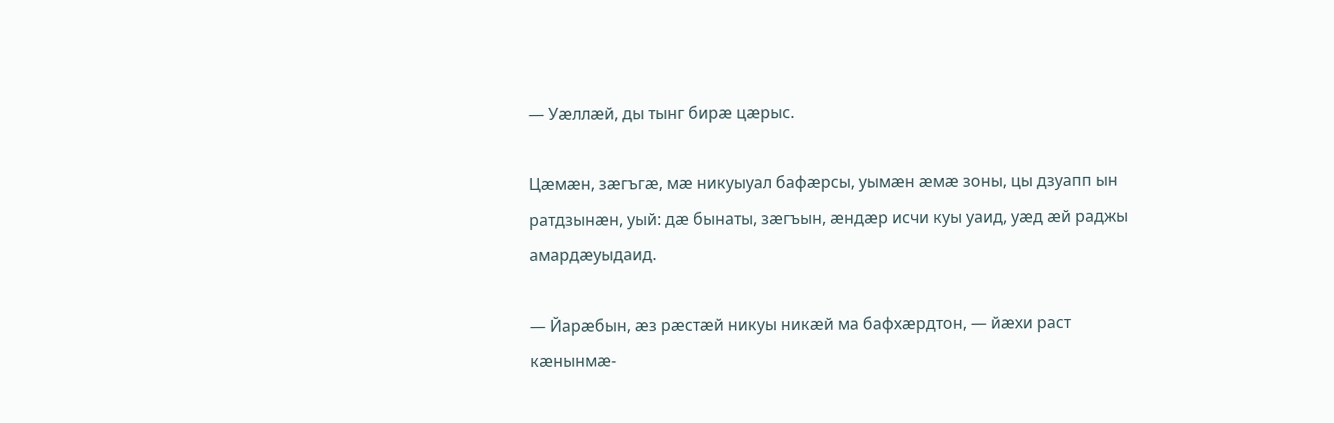— Уæллæй, ды тынг бирæ цæрыс.

Цæмæн, зæгъгæ, мæ никуыуал бафæрсы, уымæн æмæ зоны, цы дзуапп ын ратдзынæн, уый: дæ бынаты, зæгъын, æндæр исчи куы уаид, уæд æй раджы амардæуыдаид.

— Йарæбын, æз рæстæй никуы никæй ма бафхæрдтон, — йæхи раст кæнынмæ-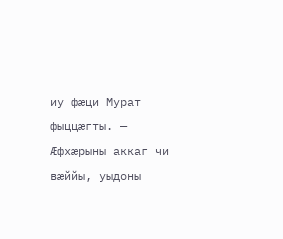иу фæци Мурат фыццæгты. — Æфхæрыны аккаг чи вæййы, уыдоны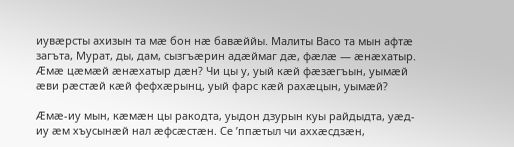иувæрсты ахизын та мæ бон нæ бавæййы. Малиты Васо та мын афтæ загъта, Мурат, ды, дам, сызгъæрин адæймаг дæ, фæлæ — æнæхатыр. Æмæ цæмæй æнæхатыр дæн? Чи цы у, уый кæй фæзæгъын, уымæй æви рæстæй кæй фефхæрынц, уый фарс кæй рахæцын, уымæй?

Æмæ-иу мын, кæмæн цы ракодта, уыдон дзурын куы райдыдта, уæд-иу æм хъусынæй нал æфсæстæн. Се ’ппæтыл чи аххæсдзæн,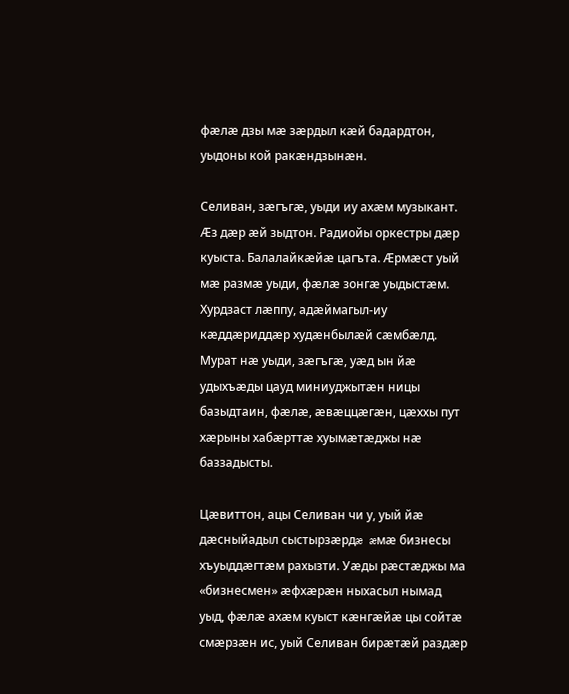фæлæ дзы мæ зæрдыл кæй бадардтон, уыдоны кой ракæндзынæн.

Селиван, зæгъгæ, уыди иу ахæм музыкант. Æз дæр æй зыдтон. Радиойы оркестры дæр куыста. Балалайкæйæ цагъта. Æрмæст уый мæ размæ уыди, фæлæ зонгæ уыдыстæм. Хурдзаст лæппу, адæймагыл-иу кæддæриддæр худæнбылæй сæмбæлд. Мурат нæ уыди, зæгъгæ, уæд ын йæ удыхъæды цауд миниуджытæн ницы базыдтаин, фæлæ, æвæццæгæн, цæххы пут хæрыны хабæрттæ хуымæтæджы нæ баззадысты.

Цæвиттон, ацы Селиван чи у, уый йæ дæсныйадыл сыстырзæрдæ æмæ бизнесы хъуыддæгтæм рахызти. Уæды рæстæджы ма «бизнесмен» æфхæрæн ныхасыл нымад уыд, фæлæ ахæм куыст кæнгæйæ цы сойтæ смæрзæн ис, уый Селиван бирæтæй раздæр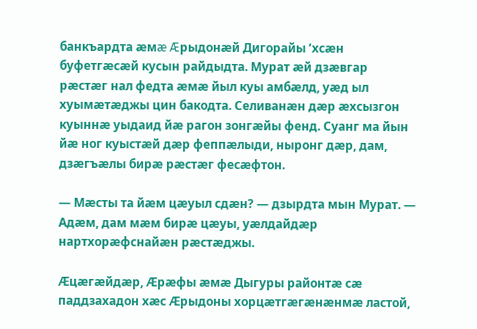банкъардта æмæ Æрыдонæй Дигорайы ’хсæн буфетгæсæй кусын райдыдта. Мурат æй дзæвгар рæстæг нал федта æмæ йыл куы амбæлд, уæд ыл хуымæтæджы цин бакодта. Селиванæн дæр æхсызгон куыннæ уыдаид йæ рагон зонгæйы фенд. Суанг ма йын йæ ног куыстæй дæр феппæлыди, ныронг дæр, дам, дзæгъæлы бирæ рæстæг фесæфтон.

— Мæсты та йæм цæуыл сдæн? — дзырдта мын Мурат. — Адæм, дам мæм бирæ цæуы, уæлдайдæр нартхорæфснайæн рæстæджы.

Æцæгæйдæр, Æрæфы æмæ Дыгуры районтæ сæ паддзахадон хæс Æрыдоны хорцæтгæгæнæнмæ ластой,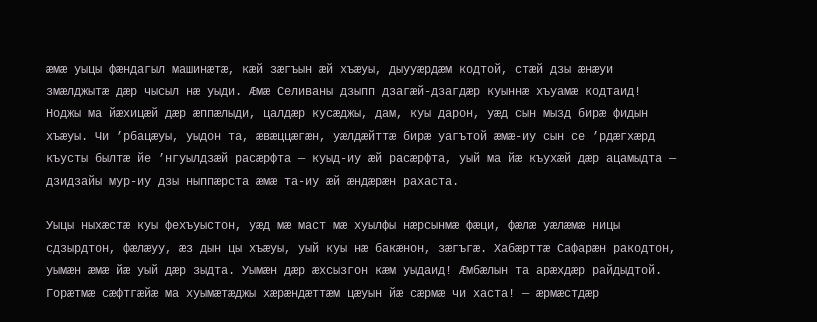æмæ уыцы фæндагыл машинæтæ, кæй зæгъын æй хъæуы, дыууæрдæм кодтой, стæй дзы æнæуи змæлджытæ дæр чысыл нæ уыди. Æмæ Селиваны дзыпп дзагæй-дзагдæр куыннæ хъуамæ кодтаид! Ноджы ма йæхицæй дæр æппæлыди, цалдæр кусæджы, дам, куы дарон, уæд сын мызд бирæ фидын хъæуы. Чи ’рбацæуы, уыдон та, æвæццæгæн, уæлдæйттæ бирæ уагътой æмæ-иу сын се ’рдæгхæрд къусты былтæ йе ’нгуылдзæй расæрфта — куыд-иу æй расæрфта, уый ма йæ къухæй дæр ацамыдта — дзидзайы мур-иу дзы ныппæрста æмæ та-иу æй æндæрæн рахаста.

Уыцы ныхæстæ куы фехъуыстон, уæд мæ маст мæ хуылфы нæрсынмæ фæци, фæлæ уæлæмæ ницы сдзырдтон, фæлæуу, æз дын цы хъæуы, уый куы нæ бакæнон, зæгъгæ. Хабæрттæ Сафарæн ракодтон, уымæн æмæ йæ уый дæр зыдта. Уымæн дæр æхсызгон кæм уыдаид! Æмбæлын та арæхдæр райдыдтой. Горæтмæ сæфтгæйæ ма хуымæтæджы хæрæндæттæм цæуын йæ сæрмæ чи хаста! — æрмæстдæр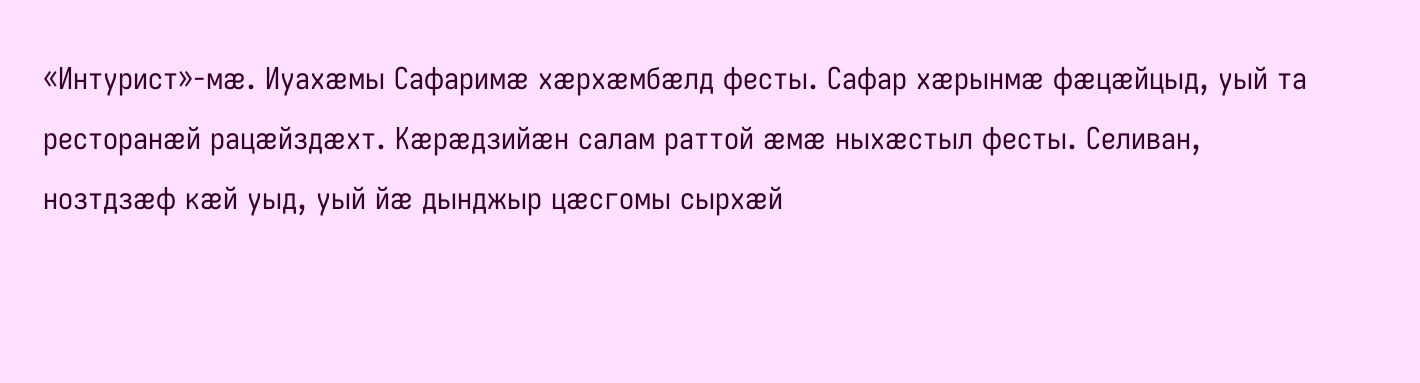«Интурист»-мæ. Иуахæмы Сафаримæ хæрхæмбæлд фесты. Сафар хæрынмæ фæцæйцыд, уый та ресторанæй рацæйздæхт. Кæрæдзийæн салам раттой æмæ ныхæстыл фесты. Селиван, нозтдзæф кæй уыд, уый йæ дынджыр цæсгомы сырхæй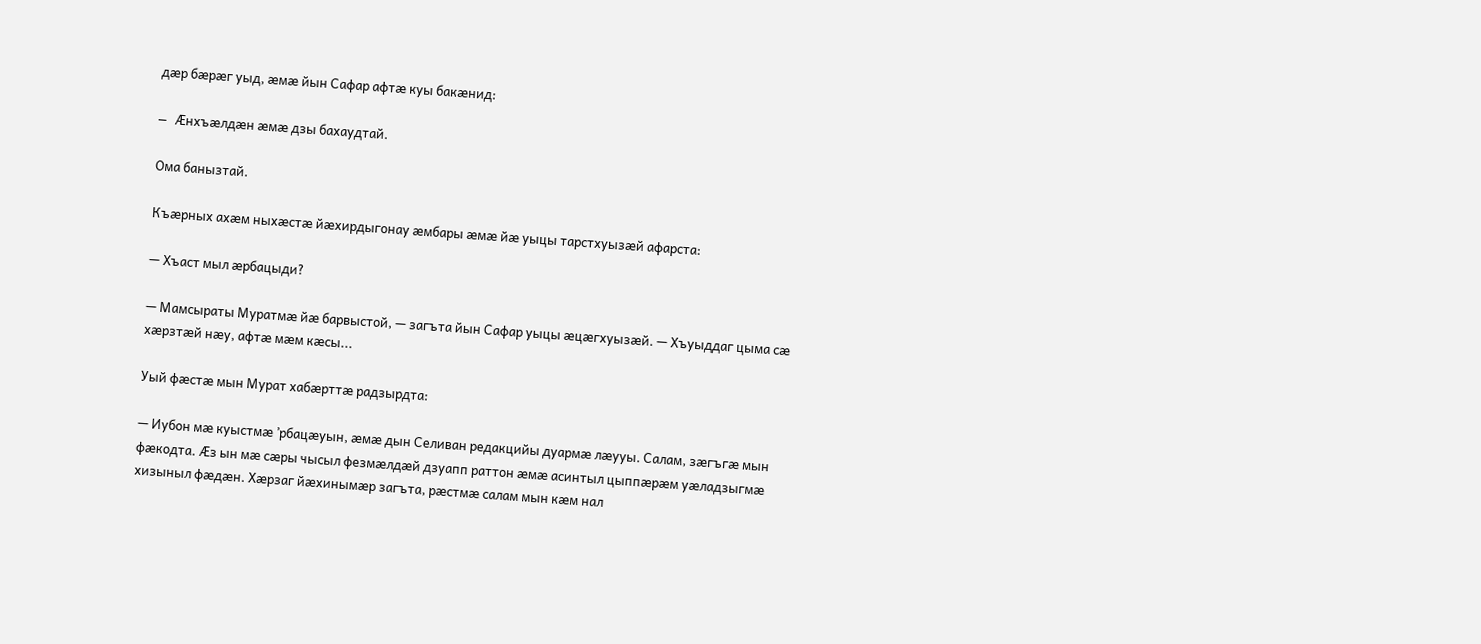дæр бæрæг уыд, æмæ йын Сафар афтæ куы бакæнид:

— Æнхъæлдæн æмæ дзы бахаудтай.

Ома банызтай.

Къæрных ахæм ныхæстæ йæхирдыгонау æмбары æмæ йæ уыцы тарстхуызæй афарста:

— Хъаст мыл æрбацыди?

— Мамсыраты Муратмæ йæ барвыстой, — загъта йын Сафар уыцы æцæгхуызæй. — Хъуыддаг цыма сæ хæрзтæй нæу, афтæ мæм кæсы...

Уый фæстæ мын Мурат хабæрттæ радзырдта:

— Иубон мæ куыстмæ ’рбацæуын, æмæ дын Селиван редакцийы дуармæ лæууы. Салам, зæгъгæ мын фæкодта. Æз ын мæ сæры чысыл фезмæлдæй дзуапп раттон æмæ асинтыл цыппæрæм уæладзыгмæ хизыныл фæдæн. Хæрзаг йæхинымæр загъта, рæстмæ салам мын кæм нал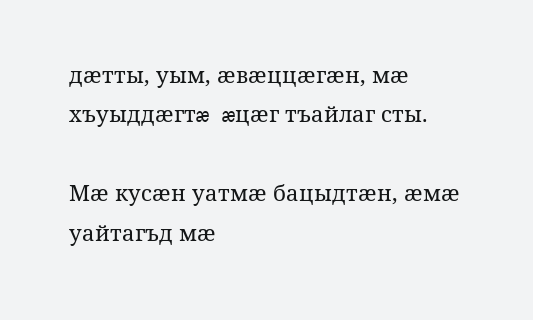дæтты, уым, æвæццæгæн, мæ хъуыддæгтæ æцæг тъайлаг сты.

Мæ кусæн уатмæ бацыдтæн, æмæ уайтагъд мæ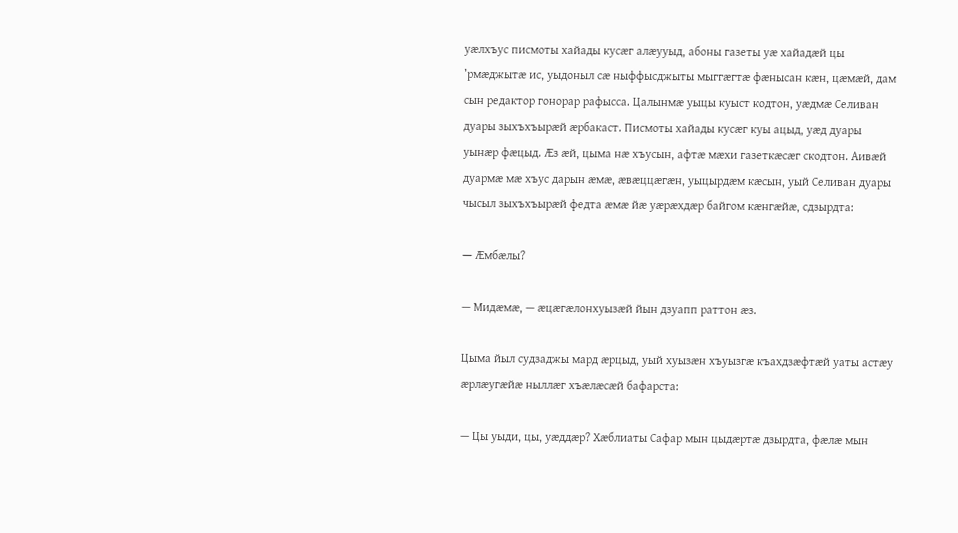уæлхъус писмоты хайады кусæг алæууыд, абоны газеты уæ хайадæй цы ’рмæджытæ ис, уыдоныл сæ ныффысджыты мыггæгтæ фæнысан кæн, цæмæй, дам сын редактор гонорар рафысса. Цалынмæ уыцы куыст кодтон, уæдмæ Селиван дуары зыхъхъырæй æрбакаст. Писмоты хайады кусæг куы ацыд, уæд дуары уынæр фæцыд. Æз æй, цыма нæ хъусын, афтæ мæхи газеткæсæг скодтон. Аивæй дуармæ мæ хъус дарын æмæ, æвæццæгæн, уыцырдæм кæсын, уый Селиван дуары чысыл зыхъхъырæй федта æмæ йæ уæрæхдæр байгом кæнгæйæ, сдзырдта:

— Æмбæлы?

— Мидæмæ, — æцæгæлонхуызæй йын дзуапп раттон æз.

Цыма йыл судзаджы мард æрцыд, уый хуызæн хъуызгæ къахдзæфтæй уаты астæу æрлæугæйæ ныллæг хъæлæсæй бафарста:

— Цы уыди, цы, уæддæр? Хæблиаты Сафар мын цыдæртæ дзырдта, фæлæ мын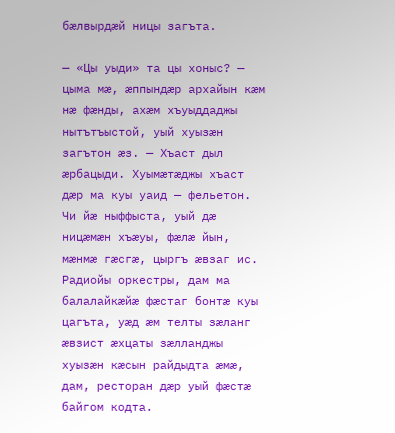бæлвырдæй ницы загъта.

— «Цы уыди» та цы хоныс? — цыма мæ, æппындæр архайын кæм нæ фæнды, ахæм хъуыддаджы нытътъыстой, уый хуызæн загътон æз. — Хъаст дыл æрбацыди. Хуымæтæджы хъаст дæр ма куы уаид — фельетон. Чи йæ ныффыста, уый дæ ницæмæн хъæуы, фæлæ йын, мæнмæ гæсгæ, цыргъ æвзаг ис. Радиойы оркестры, дам ма балалайкæйæ фæстаг бонтæ куы цагъта, уæд æм телты зæланг æвзист æхцаты зæлланджы хуызæн кæсын райдыдта æмæ, дам, ресторан дæр уый фæстæ байгом кодта.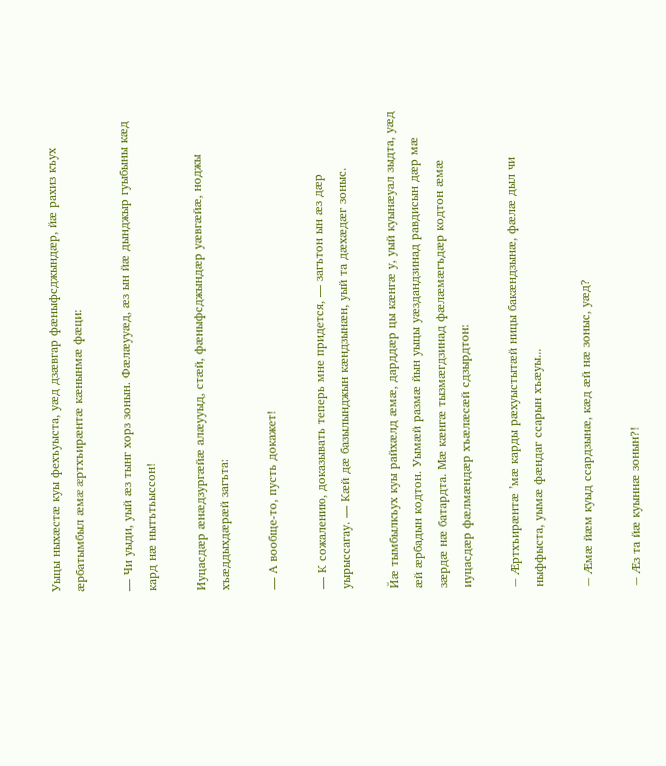Уыцы ныхæстæ куы фехъуыста, уæд дзæвгар фæныфсджындæр, йæ рахиз къух æрбатымбыл æмæ æртхъирæнтæ кæнынмæ фæци:

— Чи уыди, уый æз тынг хорз зонын. Фæлæууæд, æз ын йæ дынджыр гуыбыны кæд кард нæ нытътьыссон!

Иуцасдæр æнæдзургæйæ алæууыд, стæй, фæныфсджындæр уæвгæйæ, ноджы хъæддыхдæрæй загъта:

— А вообще-то, пусть докажет!

— К сожалению, доказывать теперь мне придется, — загътон ын æз дæр уырыссагау. — Кæй дæ базылынджын кæндзынæн, уый та дæхæдæг зоныс.

Йæ тымбылкъух куы райхæлд æмæ, дарддæр цы кæнгæ у, уый куынæуал зыдта, уæд æй æрбадын кодтон. Уымæй размæ йын уыцы уæздандзинад равдисын дæр мæ зæрдæ нæ батардта. Мæ кæнгæ тызмæгдзинад фæлæмæгъдæр кодтон æмæ иуцасдæр фæлмæндæр хъæлæсæй сдзырдтон:

— Æртхъирæнтæ ’мæ карды рæхуыстытæй ницы бакæндзынæ, фæлæ дыл чи ныффыста, уымæ фæндаг ссарын хъæуы...

— Æмæ йæм куыд ссардзынæ, кæд æй нæ зоныс, уæд?

— Æз та йæ куыннæ зонын?!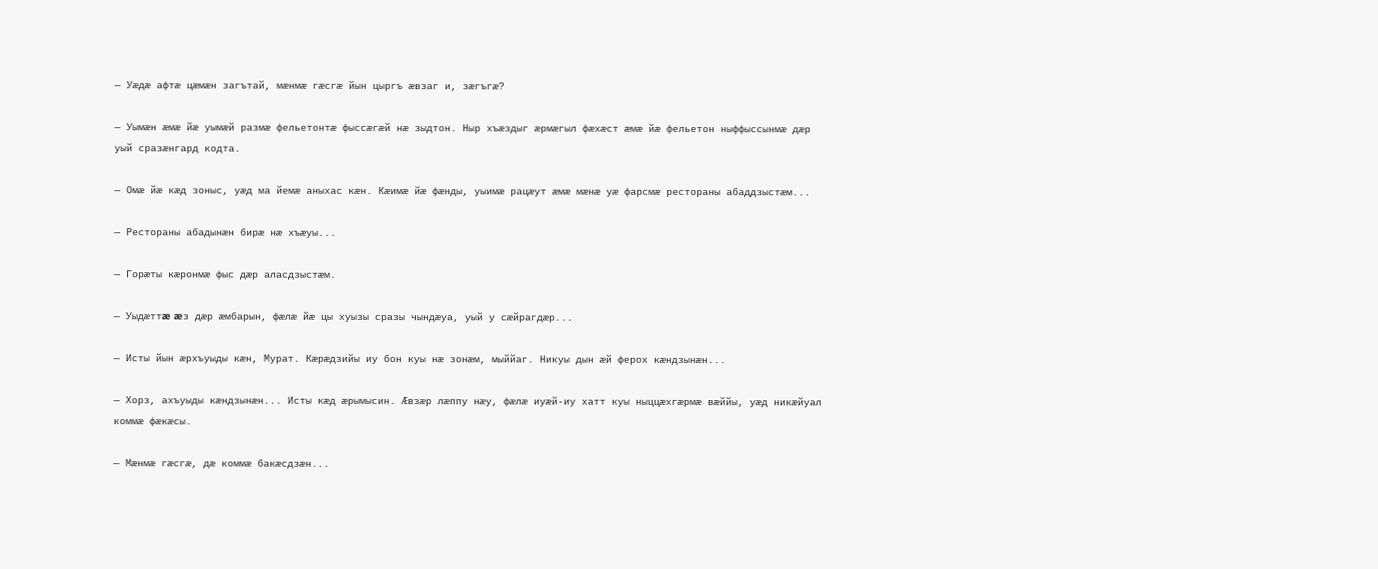— Уæдæ афтæ цæмæн загътай, мæнмæ гæсгæ йын цыргъ æвзаг и, зæгъгæ?

— Уымæн æмæ йæ уымæй размæ фельетонтæ фыссæгæй нæ зыдтон. Ныр хъæздыг æрмæгыл фæхæст æмæ йæ фельетон ныффыссынмæ дæр уый сразæнгард кодта.

— Омæ йæ кæд зоныс, уæд ма йемæ аныхас кæн. Кæимæ йæ фæнды, уыимæ рацæут æмæ мæнæ уæ фарсмæ рестораны абаддзыстæм...

— Рестораны абадынæн бирæ нæ хъæуы...

— Горæты кæронмæ фыс дæр аласдзыстæм.

— Уыдæттæ æз дæр æмбарын, фæлæ йæ цы хуызы сразы чындæуа, уый у сæйрагдæр...

— Исты йын æрхъуыды кæн, Мурат. Кæрæдзийы иу бон куы нæ зонæм, мыййаг. Никуы дын æй ферох кæндзынæн...

— Хорз, ахъуыды кæндзынæн... Исты кæд æрымысин. Æвзæр лæппу нæу, фæлæ иуæй-иу хатт куы ныццæхгæрмæ вæййы, уæд никæйуал коммæ фæкæсы.

— Мæнмæ гæсгæ, дæ коммæ бакæсдзæн...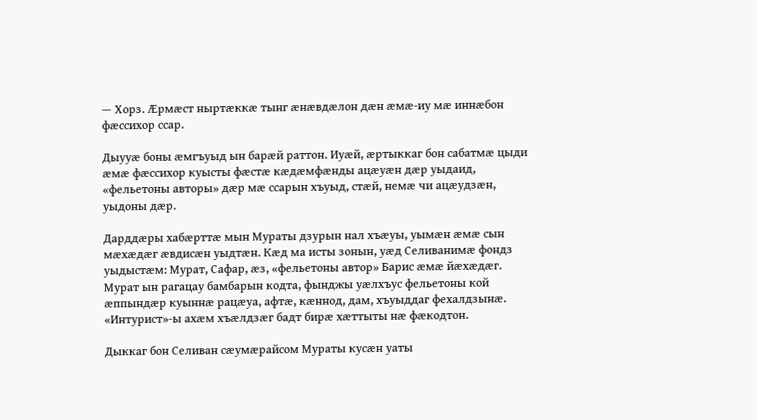— Хорз. Æрмæст ныртæккæ тынг æнæвдæлон дæн æмæ-иу мæ иннæбон фæссихор ссар.

Дыууæ боны æмгъуыд ын барæй раттон. Иуæй, æртыккаг бон сабатмæ цыди æмæ фæссихор куысты фæстæ кæдæмфæнды ацæуæн дæр уыдаид, «фельетоны авторы» дæр мæ ссарын хъуыд, стæй, немæ чи ацæудзæн, уыдоны дæр.

Дарддæры хабæрттæ мын Мураты дзурын нал хъæуы, уымæн æмæ сын мæхæдæг æвдисæн уыдтæн. Кæд ма исты зонын, уæд Селиванимæ фондз уыдыстæм: Мурат, Сафар, æз, «фельетоны автор» Барис æмæ йæхæдæг. Мурат ын рагацау бамбарын кодта, фынджы уæлхъус фельетоны кой æппындæр куыннæ рацæуа, афтæ, кæннод, дам, хъуыддаг фехалдзынæ. «Интурист»-ы ахæм хъæлдзæг бадт бирæ хæттыты нæ фæкодтон.

Дыккаг бон Селиван сæумæрайсом Мураты кусæн уаты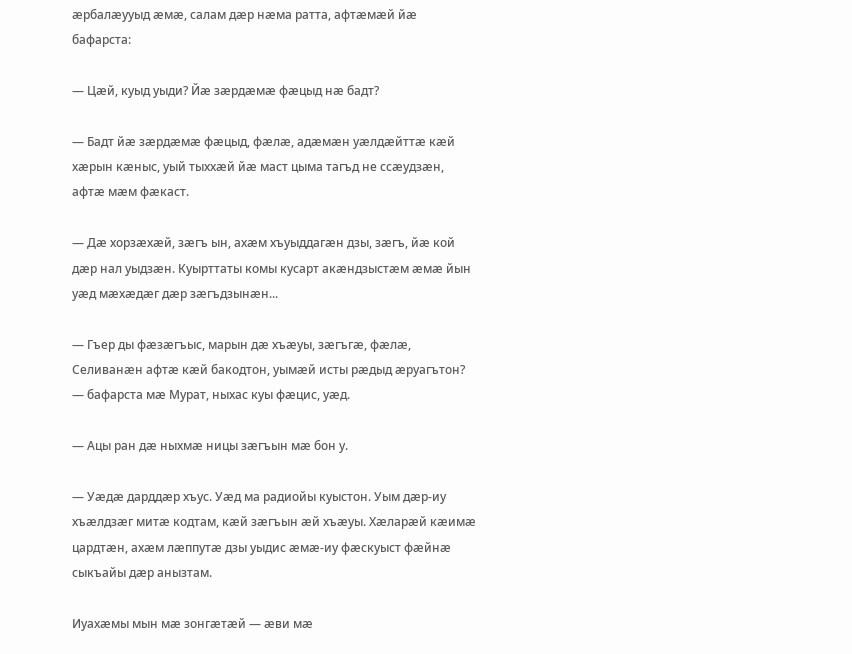æрбалæууыд æмæ, салам дæр нæма ратта, афтæмæй йæ бафарста:

— Цæй, куыд уыди? Йæ зæрдæмæ фæцыд нæ бадт?

— Бадт йæ зæрдæмæ фæцыд, фæлæ, адæмæн уæлдæйттæ кæй хæрын кæныс, уый тыххæй йæ маст цыма тагъд не ссæудзæн, афтæ мæм фæкаст.

— Дæ хорзæхæй, зæгъ ын, ахæм хъуыддагæн дзы, зæгъ, йæ кой дæр нал уыдзæн. Куырттаты комы кусарт акæндзыстæм æмæ йын уæд мæхæдæг дæр зæгъдзынæн...

— Гъер ды фæзæгъыс, марын дæ хъæуы, зæгъгæ, фæлæ, Селиванæн афтæ кæй бакодтон, уымæй исты рæдыд æруагътон? — бафарста мæ Мурат, ныхас куы фæцис, уæд.

— Ацы ран дæ ныхмæ ницы зæгъын мæ бон у.

— Уæдæ дарддæр хъус. Уæд ма радиойы куыстон. Уым дæр-иу хъæлдзæг митæ кодтам, кæй зæгъын æй хъæуы. Хæларæй кæимæ цардтæн, ахæм лæппутæ дзы уыдис æмæ-иу фæскуыст фæйнæ сыкъайы дæр анызтам.

Иуахæмы мын мæ зонгæтæй — æви мæ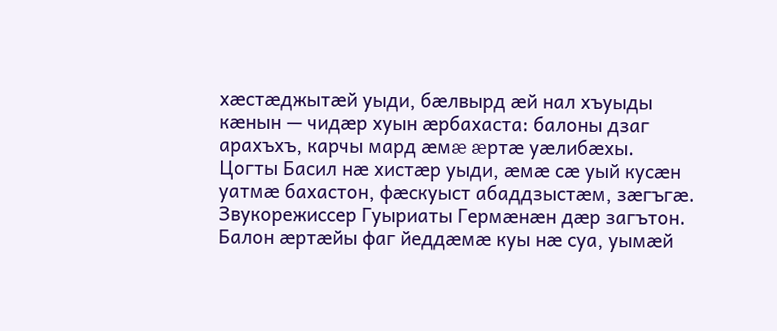хæстæджытæй уыди, бæлвырд æй нал хъуыды кæнын — чидæр хуын æрбахаста: балоны дзаг арахъхъ, карчы мард æмæ æртæ уæлибæхы. Цогты Басил нæ хистæр уыди, æмæ сæ уый кусæн уатмæ бахастон, фæскуыст абаддзыстæм, зæгъгæ. Звукорежиссер Гуыриаты Гермæнæн дæр загътон. Балон æртæйы фаг йеддæмæ куы нæ суа, уымæй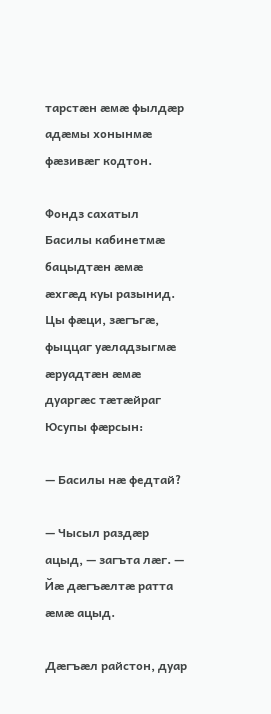тарстæн æмæ фылдæр адæмы хонынмæ фæзивæг кодтон.

Фондз сахатыл Басилы кабинетмæ бацыдтæн æмæ æхгæд куы разынид. Цы фæци, зæгъгæ, фыццаг уæладзыгмæ æруадтæн æмæ дуаргæс тæтæйраг Юсупы фæрсын:

— Басилы нæ федтай?

— Чысыл раздæр ацыд, — загъта лæг. — Йæ дæгъæлтæ ратта æмæ ацыд.

Дæгъæл райстон, дуар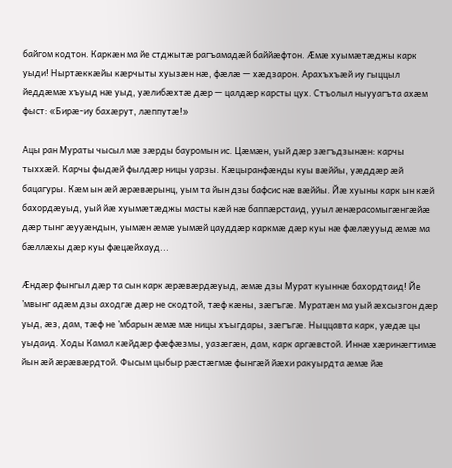байгом кодтон. Каркæн ма йе стджытæ рагъамадæй баййæфтон. Æмæ хуымæтæджы карк уыди! Ныртæккæйы кæрчыты хуызæн нæ, фæлæ — хæдзарон. Арахъхъæй иу гыццыл йеддæмæ хъуыд нæ уыд, уæлибæхтæ дæр — цалдæр карсты цух. Стъолыл ныууагъта ахæм фыст: «Бирæ-иу бахæрут, лæппутæ!»

Ацы ран Мураты чысыл мæ зæрды бауромын ис. Цæмæн, уый дæр зæгъдзынæн: карчы тыххæй. Карчы фыдæй фылдæр ницы уарзы. Кæцыранфæнды куы вæййы, уæддæр æй бацагуры. Кæм ын æй æрæвæрынц, уым та йын дзы бафсис нæ вæййы. Йæ хуыны карк ын кæй бахордæуыд, уый йæ хуымæтæджы масты кæй нæ баппæрстаид, ууыл æнæрасомыгæнгæйæ дæр тынг æууæндын, уымæн æмæ уымæй цауддæр каркмæ дæр куы нæ фæлæууыд æмæ ма бæллæхы дæр куы фæцæйхауд...

Æндæр фынгыл дæр та сын карк æрæвæрдæуыд, æмæ дзы Мурат куыннæ бахордтаид! Йе ’мвынг адæм дзы аходгæ дæр не скодтой, тæф кæны, зæгъгæ. Муратæн ма уый æхсызгон дæр уыд, æз, дам, тæф не ’мбарын æмæ мæ ницы хъыгдары, зæгъгæ. Ныццавта карк, уæдæ цы уыдаид. Ходы Камал кæйдæр фæфæзмы, уазæгæн, дам, карк аргæвстой. Иннæ хæринæгтимæ йын æй æрæвæрдтой. Фысым цыбыр рæстæгмæ фынгæй йæхи ракуырдта æмæ йæ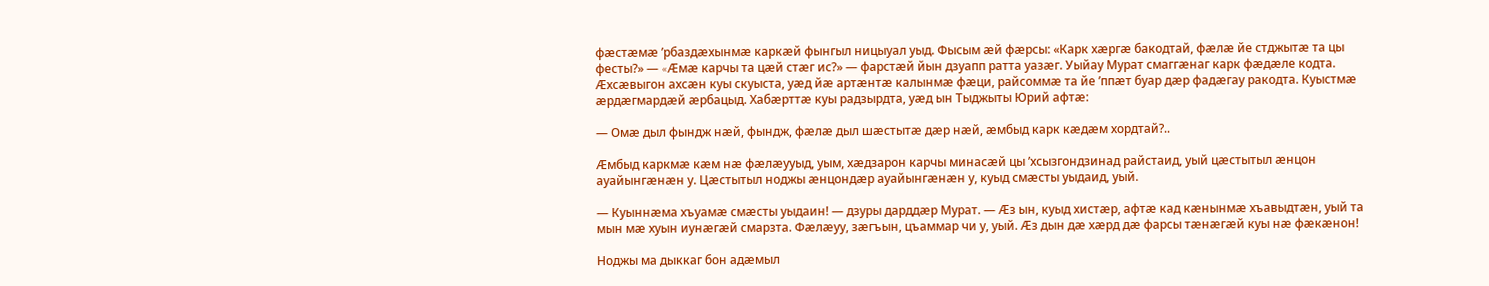фæстæмæ ’рбаздæхынмæ каркæй фынгыл ницыуал уыд. Фысым æй фæрсы: «Карк хæргæ бакодтай, фæлæ йе стджытæ та цы фесты?» — «Æмæ карчы та цæй стæг ис?» — фарстæй йын дзуапп ратта уазæг. Уыйау Мурат смаггæнаг карк фæдæле кодта. Æхсæвыгон ахсæн куы скуыста, уæд йæ артæнтæ калынмæ фæци, райсоммæ та йе ’ппæт буар дæр фадæгау ракодта. Куыстмæ æрдæгмардæй æрбацыд. Хабæрттæ куы радзырдта, уæд ын Тыджыты Юрий афтæ:

— Омæ дыл фындж нæй, фындж, фæлæ дыл шæстытæ дæр нæй, æмбыд карк кæдæм хордтай?..

Æмбыд каркмæ кæм нæ фæлæууыд, уым, хæдзарон карчы минасæй цы ’хсызгондзинад райстаид, уый цæстытыл æнцон ауайынгæнæн у. Цæстытыл ноджы æнцондæр ауайынгæнæн у, куыд смæсты уыдаид, уый.

— Куыннæма хъуамæ смæсты уыдаин! — дзуры дарддæр Мурат. — Æз ын, куыд хистæр, афтæ кад кæнынмæ хъавыдтæн, уый та мын мæ хуын иунæгæй смарзта. Фæлæуу, зæгъын, цъаммар чи у, уый. Æз дын дæ хæрд дæ фарсы тæнæгæй куы нæ фæкæнон!

Ноджы ма дыккаг бон адæмыл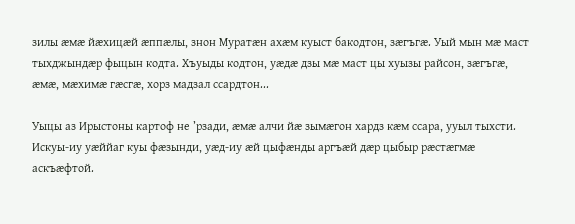зилы æмæ йæхицæй æппæлы, знон Муратæн ахæм куыст бакодтон, зæгъгæ. Уый мын мæ маст тыхджындæр фыцын кодта. Хъуыды кодтон, уæдæ дзы мæ маст цы хуызы райсон, зæгъгæ, æмæ, мæхимæ гæсгæ, хорз мадзал ссардтон...

Уыцы аз Ирыстоны картоф не ’рзади, æмæ алчи йæ зымæгон хардз кæм ссара, ууыл тыхсти. Искуы-иу уæййаг куы фæзынди, уæд-иу æй цыфæнды аргъæй дæр цыбыр рæстæгмæ аскъæфтой.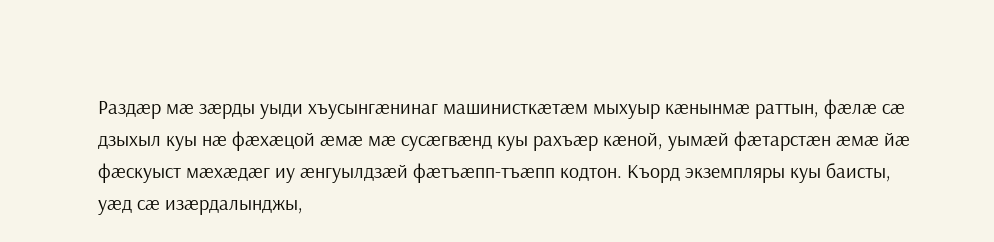Раздæр мæ зæрды уыди хъусынгæнинаг машинисткæтæм мыхуыр кæнынмæ раттын, фæлæ сæ дзыхыл куы нæ фæхæцой æмæ мæ сусæгвæнд куы рахъæр кæной, уымæй фæтарстæн æмæ йæ фæскуыст мæхæдæг иу æнгуылдзæй фæтъæпп-тъæпп кодтон. Къорд экземпляры куы баисты, уæд сæ изæрдалынджы,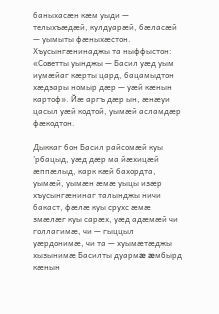баныхасæн кæм уыди — телыхъæдæй, кулдуарæй, бæласæй — уымыты фæныхæстон. Хъусынгæнинаджы та ныффыстон: «Советты уынджы — Басил уæд уым иумæйаг кæрты цард, бацамыдтон хæдзары номыр дæр — уæй кæнын картоф». Йæ аргъ дæр ын, æнæуи цасыл уæй кодтой, уымæй асламдæр фæкодтон.

Дыккаг бон Басил райсомæй куы ’рбацыд, уæд дæр ма йæхицæй æппæлыд, карк кæй бахордта, уымæй, уымæн æмæ уыцы изæр хъусынгæнинаг талынджы ничи бакаст, фæлæ куы срухс æмæ змæлæг куы сарæх, уæд адæмæй чи голлагимæ, чи — гыццыл уæрдонимæ, чи та — хуымæтæджы хызынимæ Басилты дуармæ æмбырд кæнын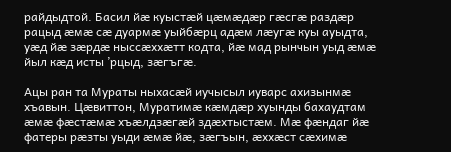райдыдтой. Басил йæ куыстæй цæмæдæр гæсгæ раздæр рацыд æмæ сæ дуармæ уыйбæрц адæм лæугæ куы ауыдта, уæд йæ зæрдæ ныссæххæтт кодта, йæ мад рынчын уыд æмæ йыл кæд исты ’рцыд, зæгъгæ.

Ацы ран та Мураты ныхасæй иучысыл иуварс ахизынмæ хъавын. Цæвиттон, Муратимæ кæмдæр хуынды бахаудтам æмæ фæстæмæ хъæлдзæгæй здæхтыстæм. Мæ фæндаг йæ фатеры рæзты уыди æмæ йæ, зæгъын, æххæст сæхимæ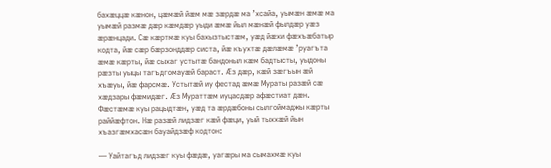бахæццæ кæнон, цæмæй йæм мæ зæрдæ ма ’хсайа, уымæн æмæ ма уымæй размæ дæр кæмдæр уыди æмæ йыл мæнæй фылдæр уæз æрæнцади. Сæ кæртмæ куы бахызтыстæм, уæд йæхи фæхъæбатыр кодта, йæ сæр бæрзонддæр систа, йæ къухтæ дæлæмæ ’руагъта æмæ кæрты, йæ сыхаг устытæ бандоныл кæм бадтысты, уыдоны рæзты уыцы тагъдгомауæй бараст. Æз дæр, кæй зæгъын æй хъæуы, йæ фарсмæ. Устытæй иу фестад æмæ Мураты разæй сæ хæдзары фæмидæг. Æз Мураттæм иуцасдæр афæстиат дæн. Фæстæмæ куы рацыдтæн, уæд та æрдæбоны сылгоймаджы кæрты раййæфтон. Нæ разæй лидзæг кæй фæци, уый тыххæй йын хъазгæмхасæн бауайдзæф кодтон:

— Уайтагъд лидзæг куы фæдæ, уагæры ма сымахмæ куы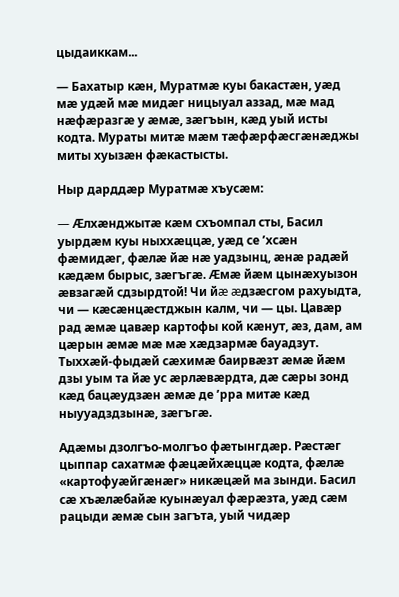цыдаиккам...

— Бахатыр кæн, Муратмæ куы бакастæн, уæд мæ удæй мæ мидæг ницыуал аззад, мæ мад нæфæразгæ у æмæ, зæгъын, кæд уый исты кодта. Мураты митæ мæм тæфæрфæсгæнæджы миты хуызæн фæкастысты.

Ныр дарддæр Муратмæ хъусæм:

— Æлхæнджытæ кæм схъомпал сты, Басил уырдæм куы ныххæццæ, уæд се ’хсæн фæмидæг, фæлæ йæ нæ уадзынц, æнæ радæй кæдæм бырыс, зæгъгæ. Æмæ йæм цынæхуызон æвзагæй сдзырдтой! Чи йæ æдзæсгом рахуыдта, чи — кæсæнцæстджын калм, чи — цы. Цавæр рад æмæ цавæр картофы кой кæнут, æз, дам, ам цæрын æмæ мæ мæ хæдзармæ бауадзут. Тыххæй-фыдæй сæхимæ баирвæзт æмæ йæм дзы уым та йæ ус æрлæвæрдта, дæ сæры зонд кæд бацæудзæн æмæ де ’рра митæ кæд ныууадздзынæ, зæгъгæ.

Адæмы дзолгъо-молгъо фæтынгдæр. Рæстæг цыппар сахатмæ фæцæйхæццæ кодта, фæлæ «картофуæйгæнæг» никæцæй ма зынди. Басил сæ хъæлæбайæ куынæуал фæрæзта, уæд сæм рацыди æмæ сын загъта, уый чидæр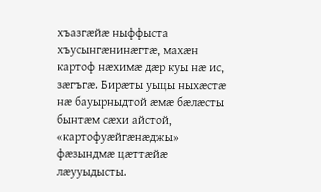хъазгæйæ ныффыста хъусынгæнинæгтæ, махæн картоф нæхимæ дæр куы нæ ис, зæгъгæ. Бирæты уыцы ныхæстæ нæ бауырныдтой æмæ бæлæсты бынтæм сæхи айстой, «картофуæйгæнæджы» фæзындмæ цæттæйæ лæууыдысты.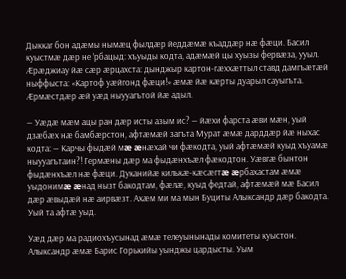Дыккаг бон адæмы нымæц фылдæр йеддæмæ къаддæр нæ фæци. Басил куыстмæ дæр не ’рбацыд: хъуыды кодта, адæмæй цы хуызы фервæза, ууыл. Æрæджиау йæ сæр æрцахста: дынджыр картон-гæххæттыл ставд дамгъæтæй ныффыста: «Картоф уæйгонд фæци!» æмæ йæ кæрты дуарыл сауыгъта. Æрмæстдæр æй уæд ныууагътой йæ адыл.

— Уæдæ мæм ацы ран дæр исты азым ис? — йæхи фарста æви мæн, уый дзæбæх нæ бамбæрстон, афтæмæй загъта Мурат æмæ дарддæр йæ ныхас кодта: — Карчы фыдæй мæ æнæхай чи фæкодта, уый афтæмæй куыд хъуамæ ныууагътаин?! Гермæны дæр ма фыдæнхъæл фæкодтон. Уæвгæ бынтон фыдæнхъæл нæ фæци. Дуканийæ килькæ-кæсæгтæ æрбахастам æмæ уыдонимæ æнад нызт бакодтам, фæлæ, куыд федтай, афтæмæй мæ Басил дæр æвыдæй нæ аирвæзт. Ахæм ми ма мын Буциты Алыксандр дæр бакодта. Уый та афтæ уыд.

Уæд дæр ма радиохъусынад æмæ телеуынынады комитеты куыстон. Алыксандр æмæ Барис Горькийы уынджы цардысты. Уым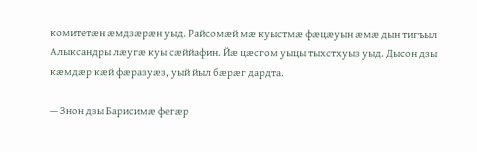комитетæн æмдзæрæн уыд. Райсомæй мæ куыстмæ фæцæуын æмæ дын тигъыл Алыксандры лæугæ куы сæййафин. Йæ цæсгом уыцы тыхстхуыз уыд. Дысон дзы кæмдæр кæй фæразуæз, уый йыл бæрæг дардта.

— Знон дзы Барисимæ фегæр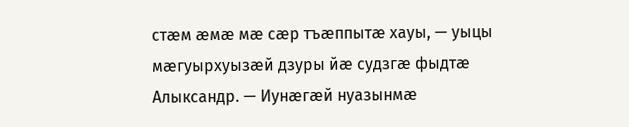стæм æмæ мæ сæр тъæппытæ хауы, — уыцы мæгуырхуызæй дзуры йæ судзгæ фыдтæ Алыксандр. — Иунæгæй нуазынмæ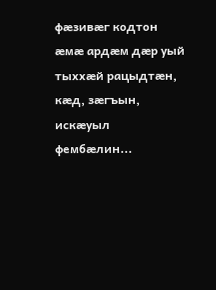фæзивæг кодтон æмæ ардæм дæр уый тыххæй рацыдтæн, кæд, зæгъын, искæуыл фембæлин...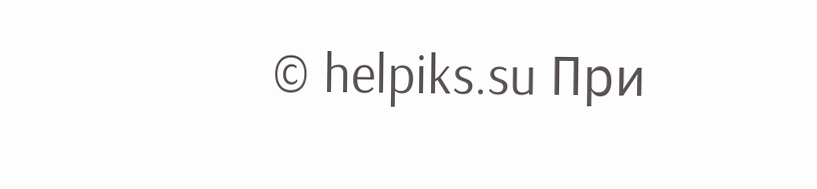© helpiks.su При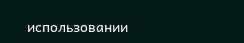использовании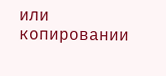или копировании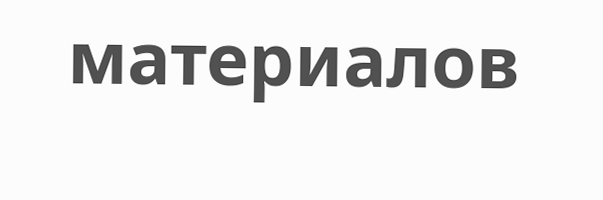материалов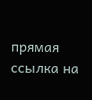прямая ссылка на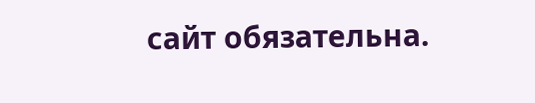сайт обязательна.